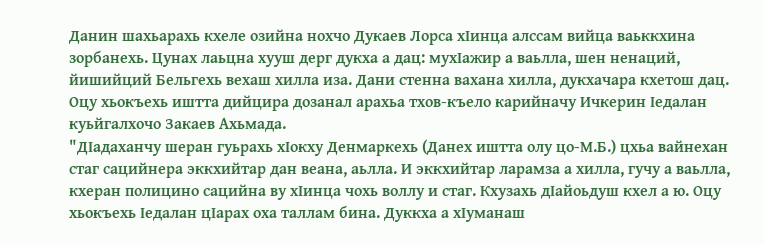Данин шахьарахь кхеле озийна нохчо Дукаев Лорса хIинца алссам вийца ваьккхина зорбанехь. Цунах лаьцна хууш дерг дукха а дац: мухIажир а ваьлла, шен ненаций, йишийций Бельгехь вехаш хилла иза. Дани стенна вахана хилла, дукхачара кхетош дац. Оцу хьокъехь иштта дийцира дозанал арахьа тхов-къело карийначу Ичкерин Iедалан куьйгалхочо Закаев Ахьмада.
"ДIадаханчу шеран гуьрахь хIокху Денмаркехь (Данех иштта олу цо-М.Б.) цхьа вайнехан стаг сацийнера эккхийтар дан веана, аьлла. И эккхийтар ларамза а хилла, гучу а ваьлла, кхеран полицино сацийна ву хIинца чохь воллу и стаг. Кхузахь дIайоьдуш кхел а ю. Оцу хьокъехь Iедалан цIарах оха таллам бина. Дуккха а хIуманаш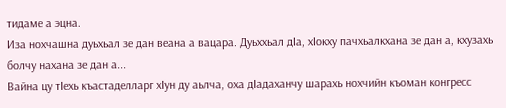тидаме а эцна.
Иза нохчашна дуьхьал зе дан веана а вацара. Дуьххьал дIа, хIокху пачхьалкхана зе дан а, кхузахь болчу нахана зе дан а...
Вайна цу тIехь къастаделларг хIун ду аьлча, оха дIадаханчу шарахь нохчийн къоман конгресс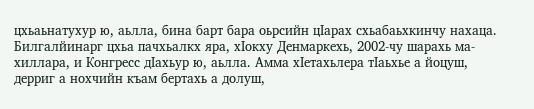цхьаьнатухур ю, аьлла, бина барт бара оьрсийн цIарах схьабаьхкинчу нахаца.
Билгалйинарг цхьа пачхьалкх яра, хIокху Денмаркехь, 2002-чу шарахь ма-хиллара, и Конгресс дIахьур ю, аьлла. Амма хIетахьлера тIаьхье а йоцуш, дерриг а нохчийн къам бертахь а долуш,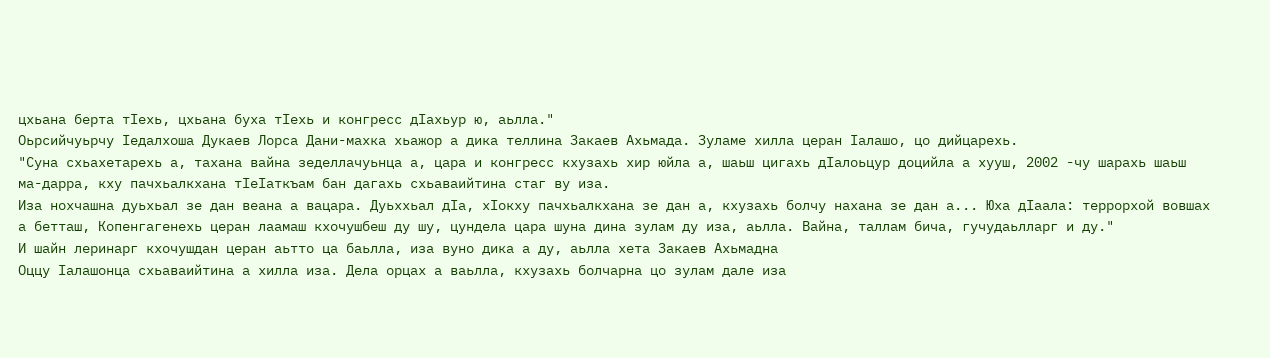цхьана берта тIехь, цхьана буха тIехь и конгресс дIахьур ю, аьлла."
Оьрсийчуьрчу Iедалхоша Дукаев Лорса Дани-махка хьажор а дика теллина Закаев Ахьмада. Зуламе хилла церан Iалашо, цо дийцарехь.
"Суна схьахетарехь а, тахана вайна зеделлачуьнца а, цара и конгресс кхузахь хир юйла а, шаьш цигахь дIалоьцур доцийла а хууш, 2002 -чу шарахь шаьш ма-дарра, кху пачхьалкхана тIеIаткъам бан дагахь схьаваийтина стаг ву иза.
Иза нохчашна дуьхьал зе дан веана а вацара. Дуьххьал дIа, хIокху пачхьалкхана зе дан а, кхузахь болчу нахана зе дан а... Юха дIаала: террорхой вовшах а бетташ, Копенгагенехь церан лаамаш кхочушбеш ду шу, цундела цара шуна дина зулам ду иза, аьлла. Вайна, таллам бича, гучудаьлларг и ду."
И шайн леринарг кхочушдан церан аьтто ца баьлла, иза вуно дика а ду, аьлла хета Закаев Ахьмадна
Оццу Iалашонца схьаваийтина а хилла иза. Дела орцах а ваьлла, кхузахь болчарна цо зулам дале иза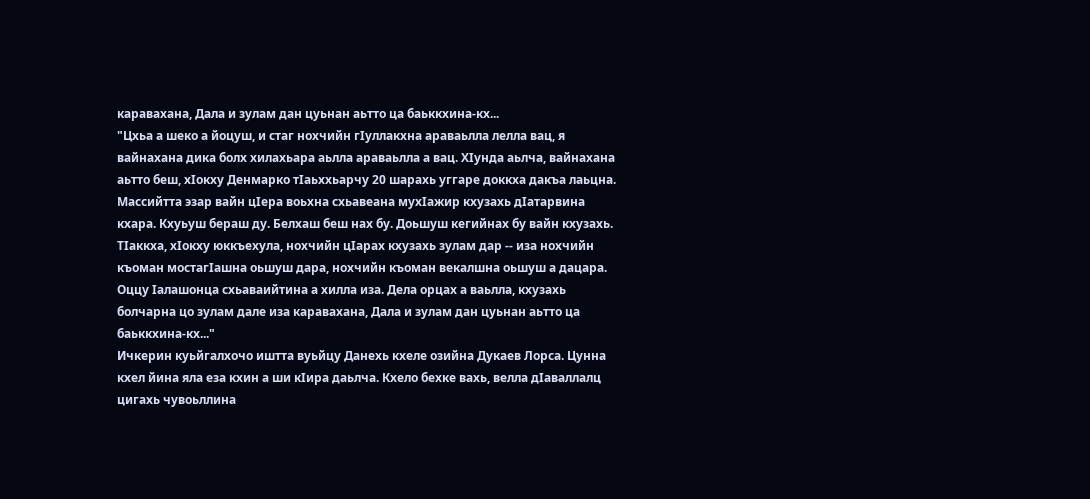каравахана, Дала и зулам дан цуьнан аьтто ца баьккхина-кх...
"Цхьа а шеко а йоцуш, и стаг нохчийн гIуллакхна араваьлла лелла вац, я вайнахана дика болх хилахьара аьлла араваьлла а вац. ХIунда аьлча, вайнахана аьтто беш, хIокху Денмарко тIаьххьарчу 20 шарахь уггаре доккха дакъа лаьцна.
Массийтта эзар вайн цIера воьхна схьавеана мухIажир кхузахь дIатарвина кхара. Кхуьуш бераш ду. Белхаш беш нах бу. Доьшуш кегийнах бу вайн кхузахь. ТIаккха, хIокху юккъехула, нохчийн цIарах кхузахь зулам дар -- иза нохчийн къоман мостагIашна оьшуш дара, нохчийн къоман векалшна оьшуш а дацара. Оццу Iалашонца схьаваийтина а хилла иза. Дела орцах а ваьлла, кхузахь болчарна цо зулам дале иза каравахана, Дала и зулам дан цуьнан аьтто ца баьккхина-кх..."
Ичкерин куьйгалхочо иштта вуьйцу Данехь кхеле озийна Дукаев Лорса. Цунна кхел йина яла еза кхин а ши кIира даьлча. Кхело бехке вахь, велла дIаваллалц цигахь чувоьллина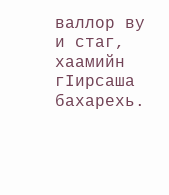валлор ву и стаг, хаамийн гIирсаша бахарехь.